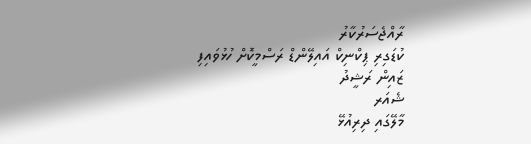ރާއްޖެސަރުކާރު
ކުޑަގިރި ޕިކްނިކް އައިލޭންޑް ރަސްމީކޮށް ހުޅުވައިފި
ޒައިން ރަޝީދު
ޝެއަރ
މާލޭގައި ދިރިއުޅޭ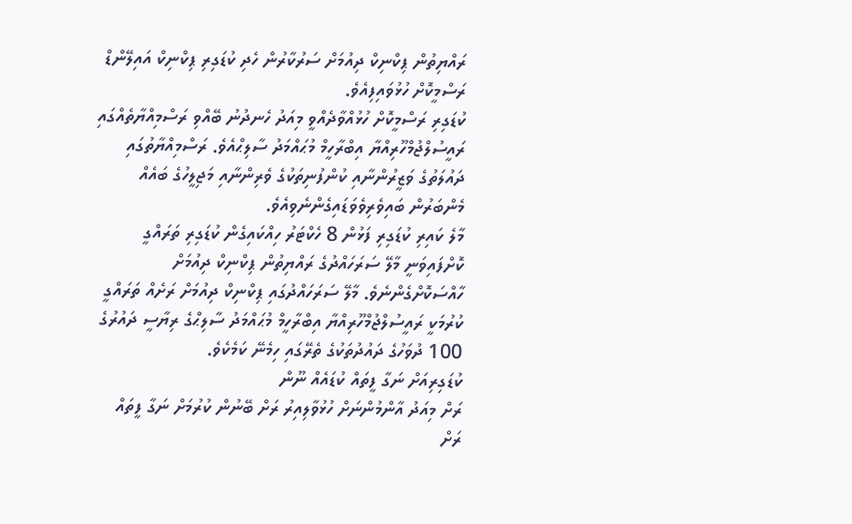ރައްޔިތުން ޕިކްނިކް ދިއުމަށް ސަރުކާރުން ހެދި ކުޑަގިރި ޕިކްނިކް އައިލޭންޑް ރަސްމީކޮށް ހުޅުވައިފިއެވެ.
ކުޑަގިރި ރަސްމީކޮށް ހުޅުއްވާދެއްވީ މިއަދު ހެނދުނު ބޭއްވި ރަސްމިއްޔާތެއްގައި ރައީސުލްޖުމްހޫރިއްޔާ އިބްރާހީމް މުޙައްމަދު ސާލިޙްއެވެ. ރަސްމިއްޔާތުގައި ދައުލަތުގެ ވަޒީރުންނާއި ކުންފުނިތަކުގެ ވެރިންނާއި މަޖިލީހުގެ ބައެއް މެންބަރުން ބައިވެރިވެވަޑައިގެންނެވިއެވެ.
މާލެ ކައިރި ކުޑަގިރި ފަޅުން 8 ހެކްޓަރު ހިއްކައިގެން ކުޑަގިރި ތަރައްގީ ކޮށްފައިވަނީ މާލޭ ސަރަހައްދުގެ ރައްޔިތުން ޕިކްނިކް ދިއުމަށް ހާއްސަކޮށްގެންނެވެ. މާލޭ ސަރަހައްދުގައި ޕިކްނިކް ދިއުމަށް ރަށެއް ތަރައްގީ ކުރުމަކީ ރައީސުލްޖުމްހޫރިއްޔާ އިބްރާހީމް މުޙައްމަދު ސާލިޙްގެ ރިޔާސީ ދައުރުގެ 100 ދުވަހުގެ ދައުދުތަކުގެ ތެރޭގައި ހިމެނޭ ކަމެކެވެ.
ކުޑަގިރިއަށް ނަގާ ފީތައް ކުޑައެއް ނޫން
ރަށް މިއަދު އާންމުންނަށް ހުޅުވާލިއިރު ރަށް ބޭނުން ކުރުމަށް ނަގާ ފީތައް ރަށް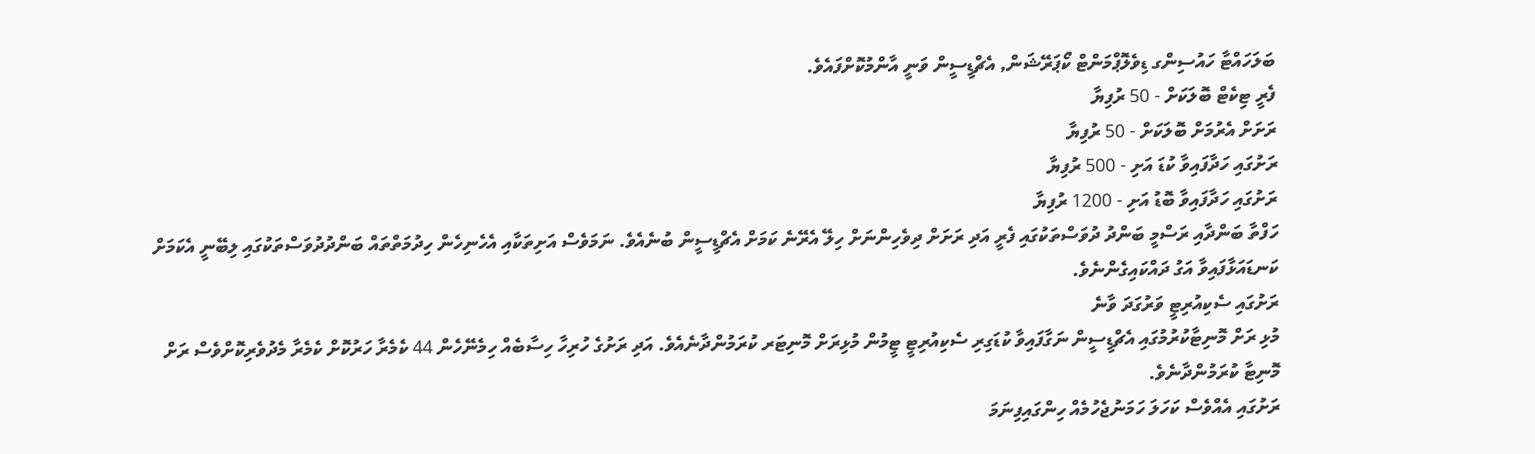ބަލަހައްޓާ ހައުސިންގ ޑިވެލޮޕްމަންޓް ކޯޕަރޭޝަން, އެޗްޑީސީން ވަނީ އާންމުކޮށްފައެވެ.
ފެރީ ޓިކެޓް ބޮލަކަށް - 50 ރުފިޔާ
ރަށަށް އެރުމަށް ބޮލަކަށް - 50 ރުފިޔާ
ރަށުގައި ހަދާފައިވާ ކުޑަ އަށި - 500 ރުފިޔާ
ރަށުގައި ހަދާފައިވާ ބޮޑު އަށި - 1200 ރުފިޔާ
ހަފްތާ ބަންދާއި ރަސްމީ ބަންދު ދުވަސްތަކުގައި ފެރީ އަދި ރަށަށް ދިވެހިންނަށް ހިލޭ އެރޭނެ ކަމަށް އެޗްޑީސީން ބުނެއެވެ. ނަމަވެސް އަށިތަކާއި އެހެނިހެން ހިދުމަތްތައް ބަންދުދުވަސްތަކުގައި ލިބޭނީ އެކަމަށް ކަނޑައަޅާފައިވާ އަގު ދައްކައިގެންނެވެ.
ރަށުގައި ސެކިއުރިޓީ ވަރުގަދަ ވާނެ
މުޅި ރަށް މޮނިޓާކުރުމުގައި އެޗްޑީސީން ނަގާފައިވާ ކުޑަގިރި ސެކިއުރިޓީ ޓީމުން މުޅިރަށް މޮނިޓަރ ކުރަމުންދާނެއެވެ. އަދި ރަށުގެ ހުރިހާ ހިސާބެއް ހިމެނޭހެން 44 ކެމެރާ ހަރުކޮށް ކެމެރާ މެދުވެރިކޮށްވެސް ރަށް މޮނިޓާ ކުރަމުންދާނެވެ.
ރަށުގައި އެއްވެސް ކަހަލަ ހަމަނުޖެހުމެއް ހިންގައިފިނަމަ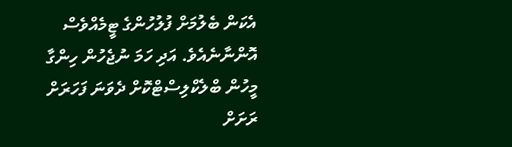އެކަން ބެލުމަށް ފުލުހުންގެ ޓީމެއްވެސް އޮންނާނެއެވެ. އަދި ހަމަ ނުޖެހުން ހިންގާ މީހުން ބްލެކްލިސްޓްކޮށް ދެވަނަ ފަހަރަށް ރަށަށް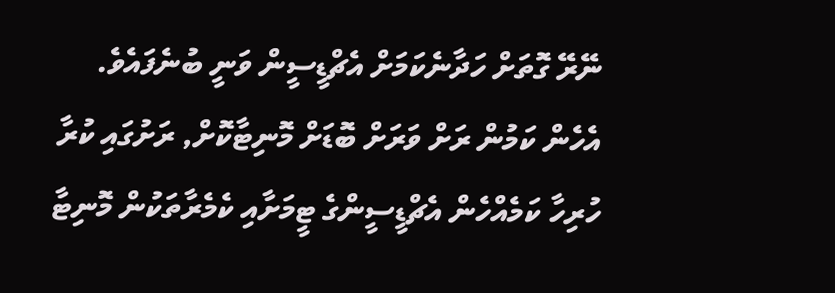ނޭރޭ ގޮތަށް ހަދާނެކަމަށް އެޗްޑީސީން ވަނީ ބުނެފައެވެ.
އެހެން ކަމުން ރަށް ވަރަށް ބޮޑަށް މޮނިޓާކޮށް, ރަށުގައި ކުރާ ހުރިހާ ކަމެއްހެން އެޗްޑީސީންގެ ޓީމަށާއި ކެމެރާތަކުން މޮނިޓާ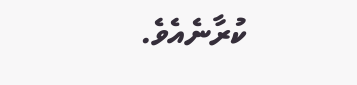ކުރާނެއެވެ.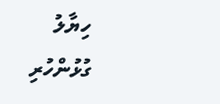ހިޔާލު
ގުޅުންހުރި